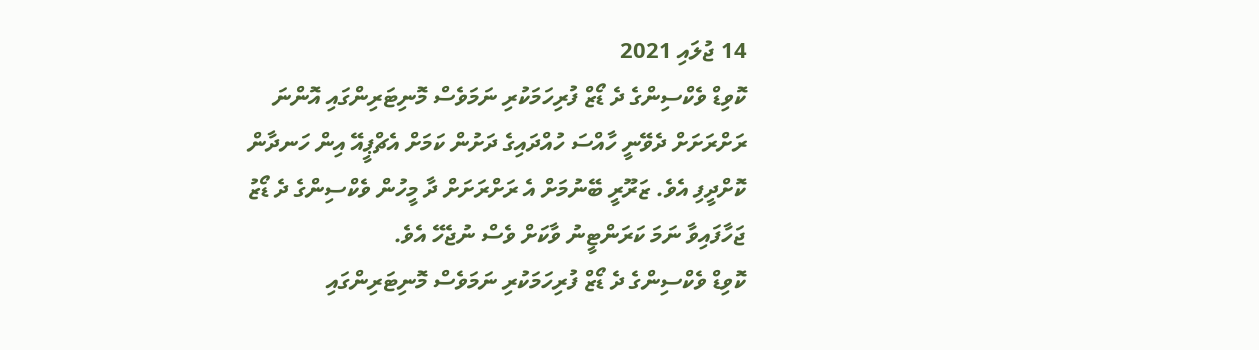14 ޖުލައި 2021
ކޮވިޑް ވެކްސިންގެ ދެ ޑޯޒް ފުރިހަމަކުރި ނަމަވެސް މޮނިޓަރިންގައި އޮންނަ ރަށްރަށަށް ދެވޭނީ ހާއްސަ ހުއްދައިގެ ދަށުން ކަމަށް އެޗްޕީއޭ އިން ހަނދާން ކޮށްދީފި އެވެ. ޒަރޫރީ ބޭނުމަށް އެ ރަށްރަށަށް ދާ މީހުން ވެކްސިންގެ ދެ ޑޯޒު ޖަހާފައިވާ ނަމަ ކަރަންޓީނު ވާކަށް ވެސް ނުޖެހޭ އެވެ.
ކޮވިޑް ވެކްސިންގެ ދެ ޑޯޒް ފުރިހަމަކުރި ނަމަވެސް މޮނިޓަރިންގައި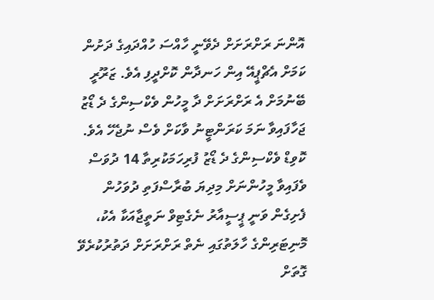އޮންނަ ރަށްރަށަށް ދެވޭނީ ހާއްސަ ހުއްދައިގެ ދަށުން ކަމަށް އެޗްޕީއޭ އިން ހަނދާން ކޮށްދީފި އެވެ. ޒަރޫރީ ބޭނުމަށް އެ ރަށްރަށަށް ދާ މީހުން ވެކްސިންގެ ދެ ޑޯޒު ޖަހާފައިވާ ނަމަ ކަރަންޓީނު ވާކަށް ވެސް ނުޖެހޭ އެވެ.
ކޮވިޑް ވެކްސިންގެ ދެ ޑޯޒު ފުރިހަމަކުރިތާ 14 ދުވަސް ވެފައިވާ މީހުންނަށް މިދިޔަ ބުރާސްފަތި ދުވަހުން ފެށިގެން ވަނީ ޕީސީއާރު ނެގެޓިވް ނަތީޖާއަކާ އެކު، މޮނިޓަރިންގެ ހާލަތުގައި ނެތް ރަށްރަށަށް ދަތުރުކުރެވޭ ގޮތަށް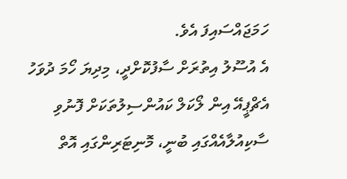ހަމަޖައްސައިފަ އެވެ.
އެ އުސޫލު އިތުރަށް ސާފުކޮށްދީ، މިދިޔަ ހޯމަ ދުވަހު އެޗްޕީއޭ އިން ލޯކަލް ކައުންސިލުތަކަށް ފޮނުވި ސާކިއުލާއެއްގައި ބުނީ، މޮނިޓަރިންގައި އޮތް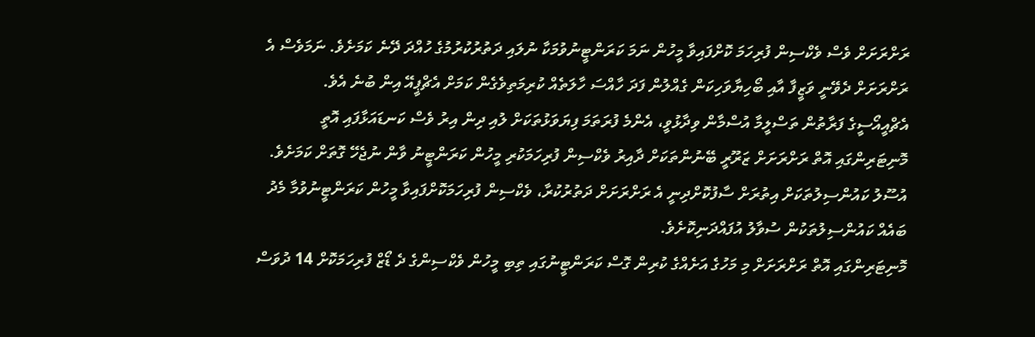ރަށްރަށަށް ވެސް ވެކްސިން ފުރިހަމަ ކޮށްފައިވާ މީހުން ނަމަ ކަރަންޓީނުވުމަކާ ނުލައި ދަތުރުކުރުމުގެ ހުއްދަ ދޭނެ ކަމަށެވެ. ނަމަވެސް އެ ރަށްރަށަށް ދެވޭނީ ވަޒީފާ އާއި ބޯހިޔާވަހިކަން ގެއްލުން ފަދަ ހާއްސަ ހާލަތެއް ކުރިމަތިވެގެން ކަމަށް އެޗްޕީއޭ އިން ބުނެ އެވެ.
އެޗްއީއޯސީގެ ފަރާތުން ތަސްލީމާ އުސްމާން ވިދާޅުވީ، އެންމެ ފުރަތަމަ ފިޔަވަޅުތަކަށް ލުއި ދިން އިރު ވެސް ކަނޑައަޅާފައި އޮތީ މޮނިޓަރިންގައި އޮތް ރަށްރަށަށް ޒަރޫރީ ބޭނުންތަކަށް ދާއިރު ވެކްސިން ފުރިހަމަކުރި މީހުން ކަރަންޓީނު ވާން ނުޖެހޭ ގޮތަށް ކަމަށެވެ. އުސޫލު ކައުންސިލުތަކަށް އިތުރަށް ސާފުކޮށްދިނީ އެ ރަށްރަށަށް ދަތުރުކުރާ، ވެކްސިން ފުރިހަމަކޮށްފައިވާ މީހުން ކަރަންޓީނުވުމާ މެދު ބައެއް ކައުންސިލުތަކުން ސުވާލު އުފައްދަނިކޮށެވެ.
މޮނިޓަރިންގައި އޮތް ރަށްރަށަށް މި މަހުގެ އަށެއްގެ ކުރިން ގޮސް ކަރަންޓީނުގައި ތިބި މީހުން ވެކްސިންގެ ދެ ޑޯޒް ފުރިހަމަކޮށް 14 ދުވަސް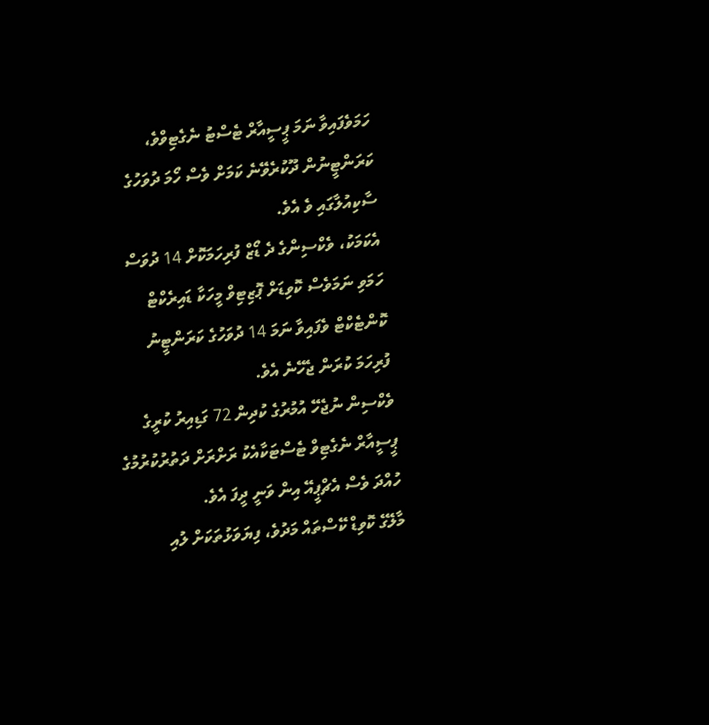ހަމަވެފައިވާ ނަމަ ޕީސީއާރް ޓެސްޓު ނެގެޓިވްވެ، ކަރަންޓީނުން ދޫކުރެވޭނެ ކަމަށް ވެސް ހޯމަ ދުވަހުގެ ސާކިއުލާގައި ވެ އެވެ.
އެކަމަކު، ވެކްސިންގެ ދެ ޑޯޒް ފުރިހަމަކޮށް 14 ދުވަސް ހަމަވި ނަމަވެސް ކޮވިޑަށް ޕޮޒިޓިވް މީހަކާ ޑައިރެކްޓް ކޮންޓެކްޓް ވެފައިވާ ނަމަ 14 ދުވަހުގެ ކަރަންޓީނު ފުރިހަމަ ކުރަން ޖެހޭނެ އެވެ.
ވެކްސިން ނުޖެހޭ އުމުރުގެ ކުދިން 72 ގަޑިއިރު ކުރީގެ ޕީސީއާރް ނެގެޓިވް ޓެސްޓަކާއެކު ރަށްރަށް ދަތުރުކުރުމުގެ ހުއްދަ ވެސް އެޗްޕީއޭ އިން ވަނީ ދީފަ އެވެ.
މާލޭގެ ކޮވިޑް ކޭސްތައް މަދުވެ، ފިޔަވަޅުތަކަށް ލުއި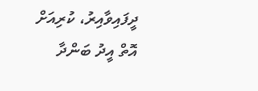ދީފައިވާއިރު، ކުރިއަށް އޮތް އީދު ބަންދާ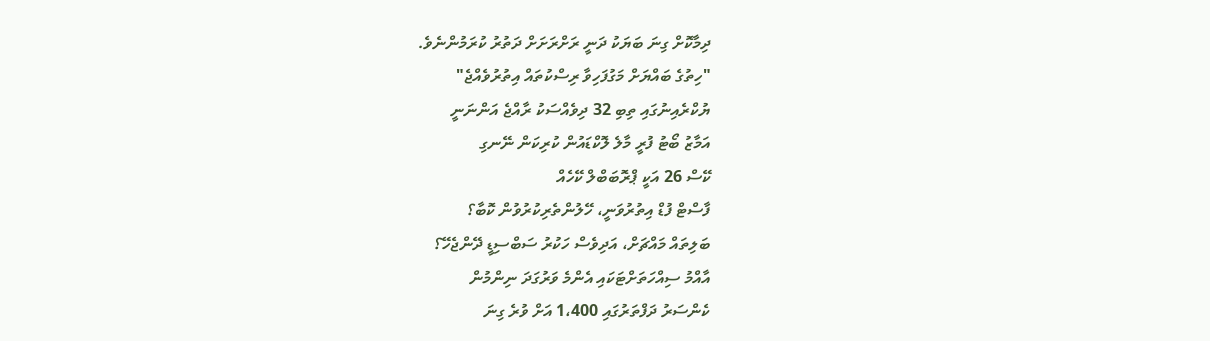ދިމާކޮށް ގިނަ ބަޔަކު ދަނީ ރަށްރަށަށް ދަތުރު ކުރަމުންނެވެ.
"ހިތުގެ ބައްޔަށް މަގުފަހިވާ ރިސްކުތައް އިތުރުވެއްޖެ"
ޔުކްރެއިނުގައި ތިބި 32 ދިވެއްސަކު ރާއްޖެ އަންނަނީ
އަމާޒު ބޯޓު ފުރީ މާލެ ލޮކްޑައުން ކުރިކަން ނޭނގި
ކޭސް 26 އަކީ ޕްރޮބަބްލް ކޭހެއް
ފާސްޓް ފުޑް އިތުރުވަނީ، ހޭލުންތެރިކުރުވުން ކޮބާ؟
ބަލިތައް މައްޗަށް، އަދިވެސް ހަކުރު ސަބްސިޑީ ދޭންޖެހޭ؟
އާއްމު ސިއްހަތަށްޓަކައި އެންމެ ވަރުގަދަ ނިންމުން
ކެންސަރު ދަފްތަރުގައި 1،400 އަށް ވުރެ ގިނަ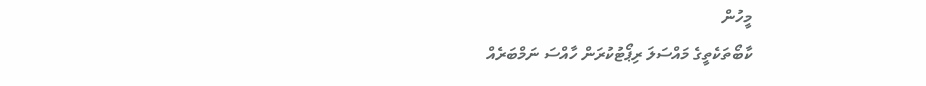މީހުން
ކާބޯތަކެތީގެ މައްސަލަ ރިޕޯޓުކުރަން ހާއްސަ ނަމްބަރެއް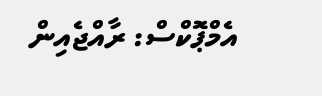އެމްޕޮކްސް: ރާއްޖެއިން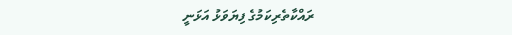ރައްކާތެރިކަމުގެ ފިޔަވަޅު އަޅަނީ